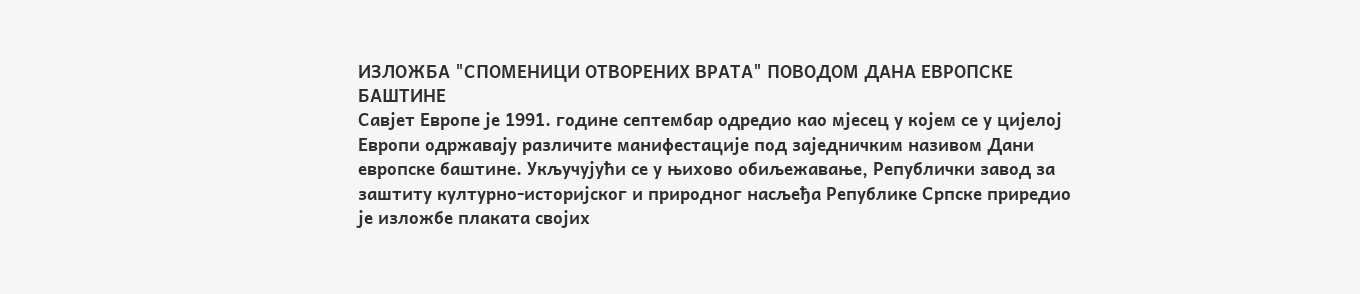ИЗЛОЖБА "СПОМЕНИЦИ ОТВОРЕНИХ ВРАТА" ПОВОДОМ ДАНА ЕВРОПСКЕ БАШТИНЕ
Савјет Европе је 1991. године септембар одредио као мјесец у којем се у цијелој Европи одржавају различите манифестације под заједничким називом Дани европске баштине. Укључујући се у њихово обиљежавање, Републички завод за заштиту културно-историјског и природног насљеђа Републике Српске приредио је изложбе плаката својих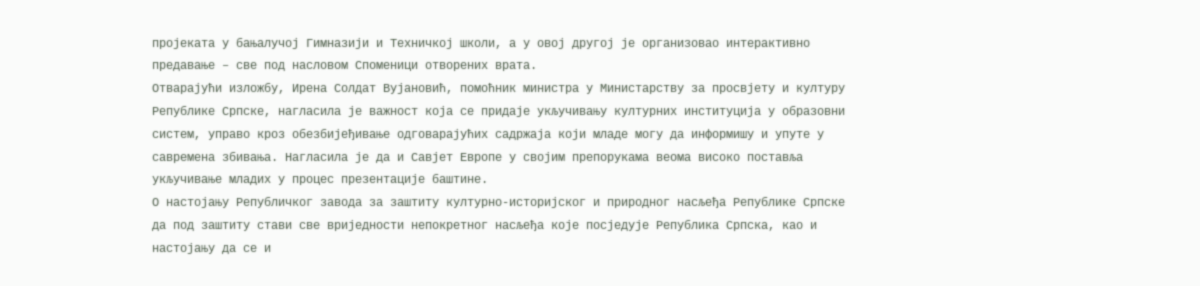пројеката у бањалучој Гимназији и Техничкој школи, а у овој другој је организовао интерактивно предавање – све под насловом Споменици отворених врата.
Отварајући изложбу, Ирена Солдат Вујановић, помоћник министра у Министарству за просвјету и културу Републике Српске, нагласила је важност која се придаје укључивању културних институција у образовни систем, управо кроз обезбијеђивање одговарајућих садржаја који младе могу да информишу и упуте у савремена збивања. Нагласила је да и Савјет Европе у својим препорукама веома високо поставља укључивање младих у процес презентације баштине.
О настојању Републичког завода за заштиту културно-историјског и природног насљеђа Републике Српске да под заштиту стави све вриједности непокретног насљеђа које посједује Република Српска, као и настојању да се и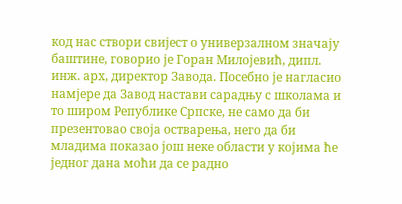код нас створи свијест о универзалном значају баштине, говорио је Горан Милојевић, дипл. инж. арх, директор Завода. Посебно је нагласио намјере да Завод настави сарадњу с школама и то широм Републике Српске, не само да би презентовао своја остварења, него да би младима показао још неке области у којима ће једног дана моћи да се радно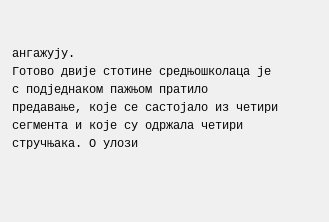ангажују.
Готово двије стотине средњошколаца је с подједнаком пажњом пратило предавање, које се састојало из четири сегмента и које су одржала четири стручњака. О улози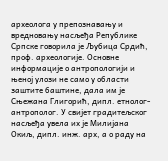археолога у препознавању и вредновању насљеђа Републике Српске говорила је Љубица Срдић, проф. археологије. Основне информације о антропологији и њеној улози не само у области заштите баштине, дала им је Сњежана Глигорић, дипл. етнолог-антрополог. У свијет градитељског насљеђа увела их је Милијана Окиљ, дипл. инж. арх, а о раду на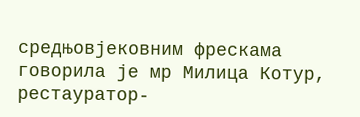средњовјековним фрескама говорила је мр Милица Котур, рестауратор-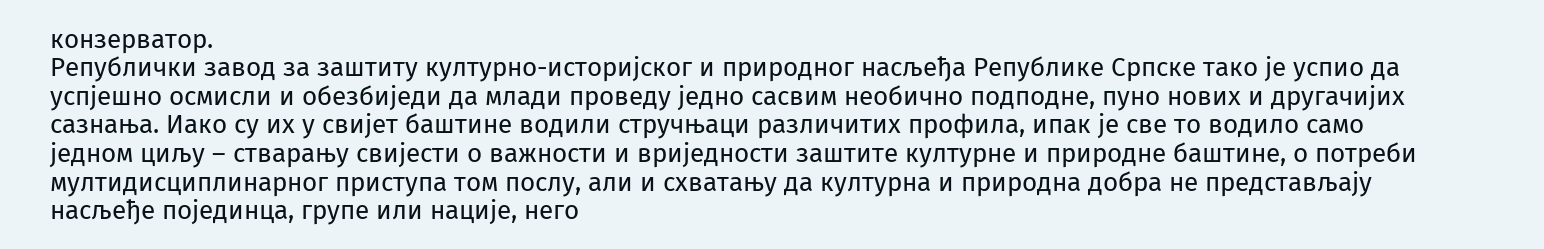конзерватор.
Републички завод за заштиту културно-историјског и природног насљеђа Републике Српске тако је успио да успјешно осмисли и обезбиједи да млади проведу једно сасвим необично подподне, пуно нових и другачијих сазнања. Иако су их у свијет баштине водили стручњаци различитих профила, ипак је све то водило само једном циљу – стварању свијести о важности и вриједности заштите културне и природне баштине, о потреби мултидисциплинарног приступа том послу, али и схватању да културна и природна добра не представљају насљеђе појединца, групе или нације, него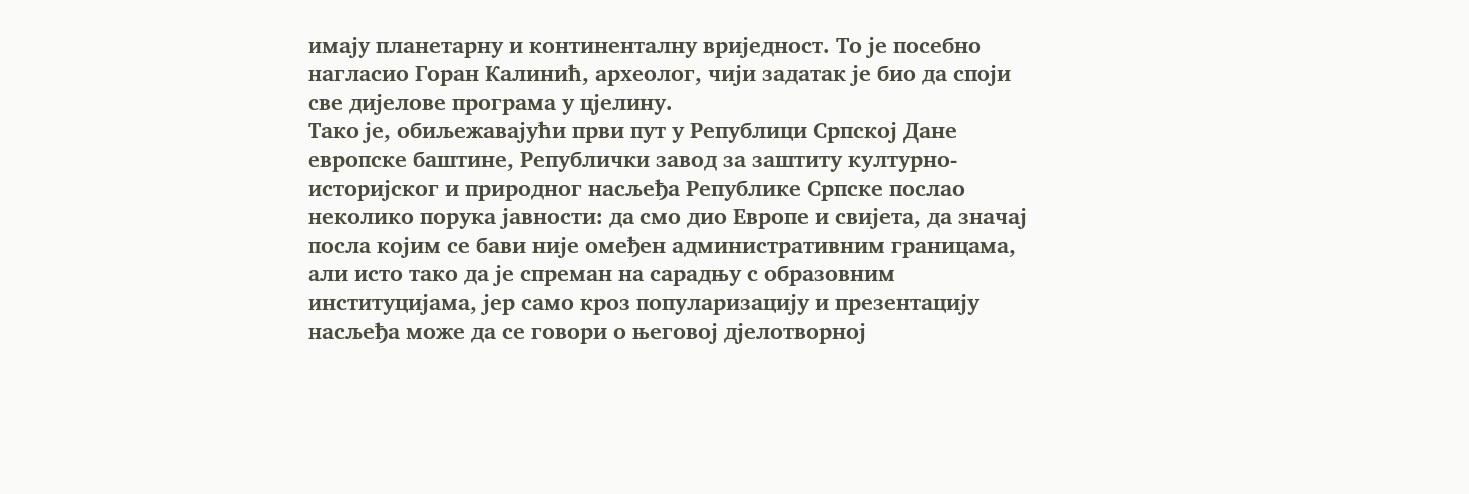имају планетарну и континенталну вриједност. То је посебно нагласио Горан Калинић, археолог, чији задатак је био да споји све дијелове програма у цјелину.
Тако је, обиљежавајући први пут у Републици Српској Дане европске баштине, Републички завод за заштиту културно-историјског и природног насљеђа Републике Српске послао неколико порука јавности: да смо дио Европе и свијета, да значај посла којим се бави није омеђен административним границама, али исто тако да је спреман на сарадњу с образовним институцијама, јер само кроз популаризацију и презентацију насљеђа може да се говори о његовој дјелотворној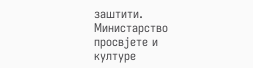заштити.
Министарство просвјете и културе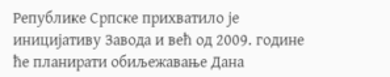Републике Српске прихватило је иницијативу Завода и већ од 2009. године ће планирати обиљежавање Дана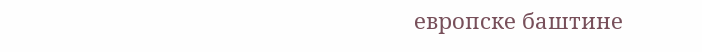европске баштине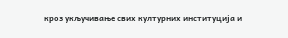кроз укључивање свих културних институција и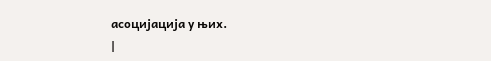асоцијација у њих.
|